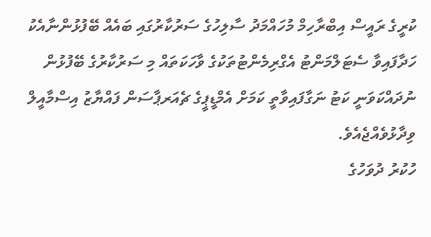ކުރީގެ ރައީސް އިބްރާހިމް މުހައްމަދު ސާލިހުގެ ސަރުކާރުގައި ބައެއް ބޭފުޅުންނާއެކު ހަދާފައިވާ ސެޓަލްމަންޓު އެގްރިމެންޓުތަކުގެ ވާހަކަތައް މި ސަރުކާރުގެ ބޭފުޅުން ނުދައްކަވަނީ ކަޓު ނަގާފައިވާތީ ކަމަށް އެމްޑީޕީގެ ޗެއަރޕާސަން ފައްޔާޒު އިސްމާއީލް ވިދާޅުވެއްޖެއެވެ.
ހުކުރު ދުވަހުގެ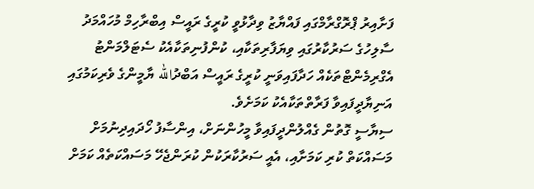ފަށާއިރު ޕްރޮގްރާމްގައި ފައްޔާޒު ވިދާޅުވީ ކުރީގެ ރައީސް އިބްރާހިމް މުހައްމަދު ސާލިހުގެ ސަރުކާރުގައި ވިޔަފާރިތަކާއި، ކުންފުނިތަކާއެކު ސެޓަލްމަންޓު އެގްރިމެންޓްތަކެއް ހަދާފައިވަނީ ކުރީގެ ރައީސް އަބްދުالله ޔާމީންގެ ވެރިކަމުގައި އަނިޔާދީފައިވާ ފަރާތްތަކާއެކު ކަމަށެވެ.
ސިޔާސީ ގޮތުން ގެއްލުންދީފައިވާ މީހުންނަށް، އިންސާފު ހޯދައިދިނުމަށް މަސައްކަތް ކުރި ކަމަށާއި، އެއީ ސަރުކާރަކުން ކުރަންޖެހޭ މަސައްކަތެއް ކަމަށް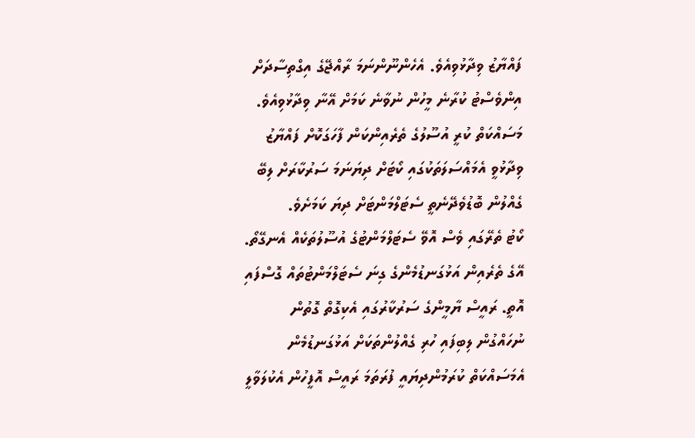ފައްޔާޒު ވިދާޅުވިއެވެ. އެހެންނޫންނަމަ ރާއްޖޭގެ އިގްތިސާދަށް އިންވެސްޓު ކުރާނެ މީހުން ނުވާނެ ކަމަށް އޭނާ ވިދާޅުވިއެވެ.
މަސައްކަތް ކުރީ އުސޫލުގެ ތެރެއިންކަން ފާހަގަކޮށް ފައްޔާޒު ވިދާޅުވީ އެމައްސަލަތަކުގައި ކޯޓަށް ދިޔަނަމަ ސަރުކާރަށް ލިބޭ ގެއްލުން ބޮޑުވެދޭނެތީ ސެޓަލްމަންޓަށް ދިޔަ ކަމަށެވެ.
ކޯޓު ތެރޭގައި ވެސް އޮވޭ ސެޓަލްމަންޓުގެ އުސޫލުތަކެއް އެނގޭތޯ. އޭގެ ތެރެއިން އަޅުގަނޑުމެންގެ ގިނަ ސެޓަލްމަންޓުތައް ގޮސްފައި އޮތީ. ރައީސް ޔާމީންގެ ސަރުކާރުގައި އެކިގޮތް ގޮތުން ނުހައްގުން ލިބިފައި ހުރި ގެއްލުންތަކަށް އަޅުގަނޑުމެން އެމަސައްކަތް ކުރަމުންދިޔައީ ފުރަތަމަ ރައީސް އޮފީހުން އެކުލަވާލީ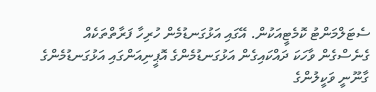ސެޓަލްމަންޓު ކޮމެޓީއަކުން. އޭގައި އަޅުގަނޑުމެން ހުރިހާ ފަރާތްތަކެއް ގެނެސްގެން ވާހަކަ ދައްކައިގެން އަޅުގަނޑުމެންގެ އޮޕީނިއަންގައި އަޅުގަނޑުމެންގެ ގާނޫނީ ވަކީލުންގެ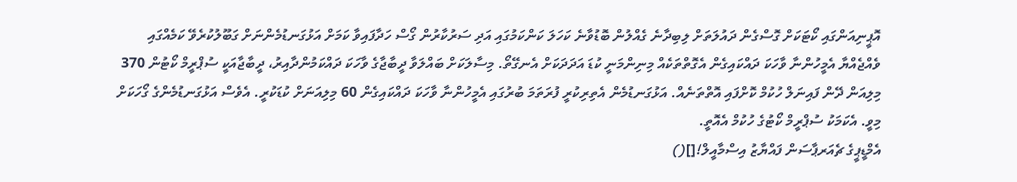އޮޕީނިއަންގައި ކޯޓަކަށް ގޮސްގެން ދައުލަތަށް ލިބިދާނެ ގެއްލުން ބޮޑުވާނެ ކަހަލަ ކަންކަމުގައި އަދި ސަރުކާރުން ގޯސް ހަދާފައިވާ ކަމަށް އަޅުގަނޑުމެންނަށް ގަބޫލުކުރެވޭ ކަމެއްގައި ވެއްޖެއްޔާ އެމީހުންނާ ވާހަކަ ދައްކައިގެން އެގޮތްތަކެއް މިނިންމަނީ ކުޑަ އަދަދަކަށް އެނގޭތޯ. މިސާލަކަށް ބައްލަވާ ދީބާޖާގެ ވާހަކަ ދައްކަމުންދާއިރު، ދީބާޖާއަކީ ސުޕްރީމް ކޯޓުން 370 މިލިއަން ދޭން ފައިނަލް ހުކުމް ކޮށްފައި އޮތްތަނެއް. އަޅުގަނޑުމެން އެތިރިކުރީ ފުރަތަމަ ބުރުގައި އެމީހުންނާ ވާހަކަ ދައްކައިގެން 60 މިލިއަނަށް ކުޑަކުރީ. އެވެސް އަޅުގަނޑުމެންގެ ގޯހަކަށް މިވީ. އެކަމަކު ސުޕްރީމް ކޯޓުގެ ހުކުމް އެއޮތީ.
އެމްޑީޕީގެ ޗެއަރޕާސަން ފައްޔާޒު އިސްމާއީލް![]()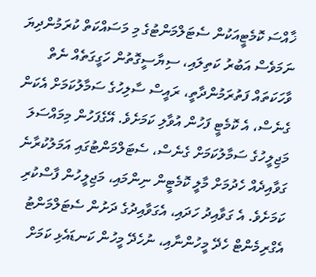ޚާއްސަ ކޮމެޓީއަކުން ސެޓަލްމަންޓުގެ މި މަސައްކަތް ކުރަމުންދިޔަ ނަމަވެސް އަބުރު ކަތިލައި، ސިޔާސީގޮތުން ހަގީގަތެއް ނެތް ވާހަކަތައް ފަތުރަމުންދާތީ، ރައީސް ސާލިހުގެ ސަމާލުކަމަށް އެކަން ގެނެސް، އެ ކޮމެޓީ ފަހުން އުވާލި ކަމަށެވެ. އޭގެފަހުން މިމައްސަލަ މަޖިލީހުގެ ސަމާލުކަމަށް ގެނެސް، ސެޓަލްމަންޓުގައި އަމަލުކުރާނެ ގަވާއިދެއް ހެދުމަށް މާލީ ކޮމެޓީން ނިންމައި، މަޖިލީހުން ފާސްކުރި ކަމަށެވެ. އެ ގަވާއިދު ހަދައި، އެގަވާއިދުގެ ދަށުން ސެޓަލްމަންޓު އެގްރިމެންޓް ހެދޭ މީހުންނާއި، ނުހެދޭ މީހުން ކަނޑައެޅި ކަމަށް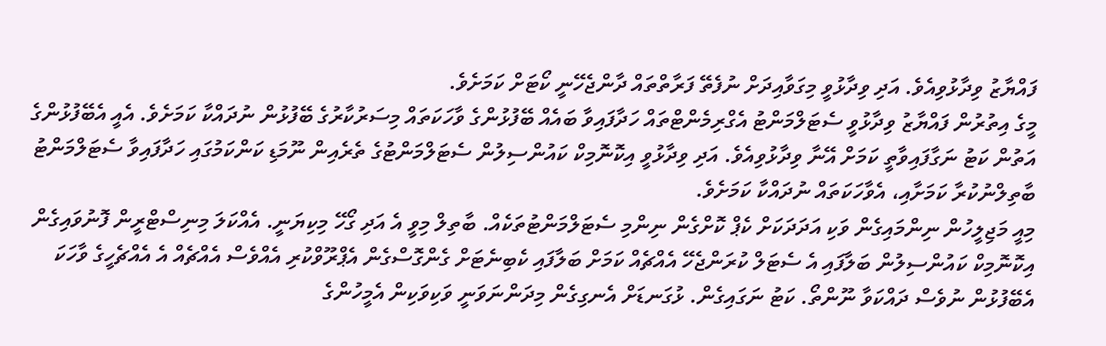ފައްޔާޒު ވިދާޅުވިއެވެ. އަދި ވިދާޅުވީ މިގަވާއިދަށް ނުފެތޭ ފަރާތްތައް ދާންޖެހޭނީ ކޯޓަށް ކަމަށެވެ.
މީގެ އިތުރުން ފައްޔާޒު ވިދާޅުވީ ސެޓަލްމަންޓު އެގްރިމެންޓްތައް ހަދާފައިވާ ބައެއް ބޭފުޅުންގެ ވާހަކަތައް މިސަރުކާރުގެ ބޭފުޅުން ނުދައްކާ ކަމަށެވެ. އެއީ އެބޭފުޅުންގެ އަތުން ކަޓު ނަގާފައިވާތީ ކަމަށް އޭނާ ވިދާޅުވިއެވެ. އަދި ވިދާޅުވީ އިކޮނޮމިކް ކައުންސިލުން ސެޓަލްމަންޓުގެ ތެރެއިން ނޫމަޑި ކަންކަމުގައި ހަދާފައިވާ ސެޓަލްމަންޓު ބާތިލްނުކުރާ ކަމަށާއި، އެވާހަކަތައް ނުދައްކާ ކަމަށެވެ.
މިއީ މަޖިލީހުން ނިންމައިގެން ވަކި އަދަދަކަށް ކެޕް ކޮށްގެން ނިންމި ސެޓަލްމަންޓުތަކެއް. ބާތިލް މިވީ އެ އަދި ގޯހޭ މިކިޔަނީ. އެއްކަލަ މިނިސްޓްރީން ފޮނުވައިގެން އިކޮނޮމިކް ކައުންސިލުން ބަލާފައި އެ ސެޓަލް ކުރަންޖެހޭ އެއްޗެއް ކަމަށް ބަލާފައި ކެބިނެޓަށް ގެންގޮސްގެން އެޕްރޫވްކުރި އެއްވެސް އެއްޗެއް އެ އެއްޗެހީގެ ވާހަކަ އެބޭފުޅުން ނުވެސް ދައްކަވާ ނޫންތޯ. ކަޓު ނަގައިގެން. ޅުގަނޑަށް އެނގިގެން މިދަންނަވަނީ ވަކިވަކިން އެމީހުންގެ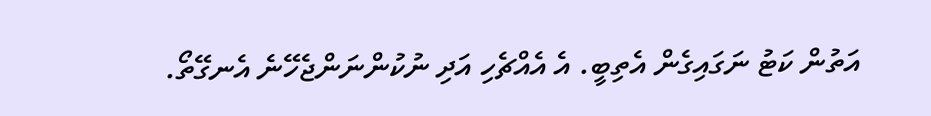އަތުން ކަޓު ނަގައިގެން އެތިބީ. އެ އެއްޗެހި އަދި ނުކުންނަންޖެހޭނެ އެނގޭތޯ.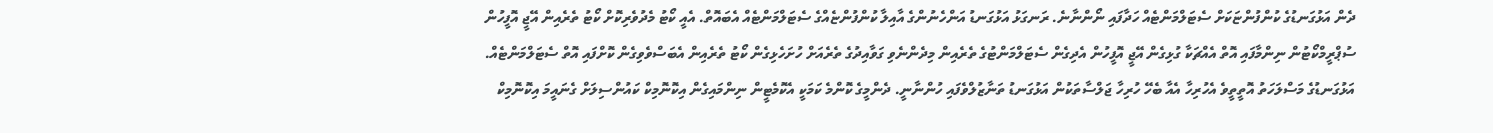ދެން އަޅުގަނޑުގެ ކުންފުންޏަކަށް ސެޓަލްމަންޓެއް ހަދާފައި ނޯންނާނެ. ރަނގަޅު އަޅުގަނޑު އަންހެނުންގެ އާއިލާ ކުންފުންޏެއްގެ ސެޓަލްމަންޓެއް އެބައޮތް. އެއީ ކޯޓު މެދުވެރިކޮށް ކޯޓު ތެރެއިން އޭޖީ އޮފީހުން ސުޕްރީމްކޯޓުން ނިންމާފައި އޮތް އެއްޗަކާ ގުޅިގެން އޭޖީ އޮފީހުން އެދިގެން ސެޓަލްމަންޓުގެ ތެރެއިން މިދެންނެވި ގަވާއިދުގެ ތެރެއަށް ހުށަހެޅިގެން ކޯޓު ތެރެއިން އެބަސްވެވިގެން ކޮށްފައި އޮތް ސެޓަލްމަންޓެއް. އަޅުގަނޑުގެ މަސްލަހަތު އޮތީތީވެ އެހުރިހާ އެއާ ބެހޭ ހުރިހާ ޖަލްސާތަކުން އަޅުގަނޑު ތަނާޒުލްވެފައި ހުންނާނީ. ދެންމީގެ ކޮންމެ ކަމަކީ އެކޮމެޓީން ނިންމައިގެން އިކޮނޮމިކް ކައުންސިލަށް ގެނައީމަ އިކޮނޮމިކް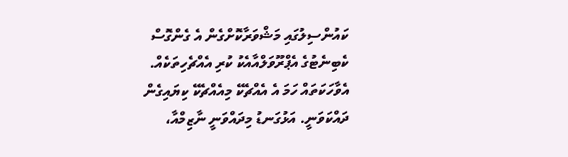ކައުންސިލުގައި މަޝްވަރާކޮށްގެން އެ ގެންގޮސް ކެބިނެޓުގެ އެޕްރޫވަލްއާއެކު ކުރި އެއްޗެހިތަކެއް. އެވާހަކަތައް ހަމަ އެ އެއްޗެކޭ މިއެއްޗެކޭ ކިޔައިގެން ދައްކަވަނީ. އަޅުގަނޑު މިދައްވަނީ ނާޒިމްއާ،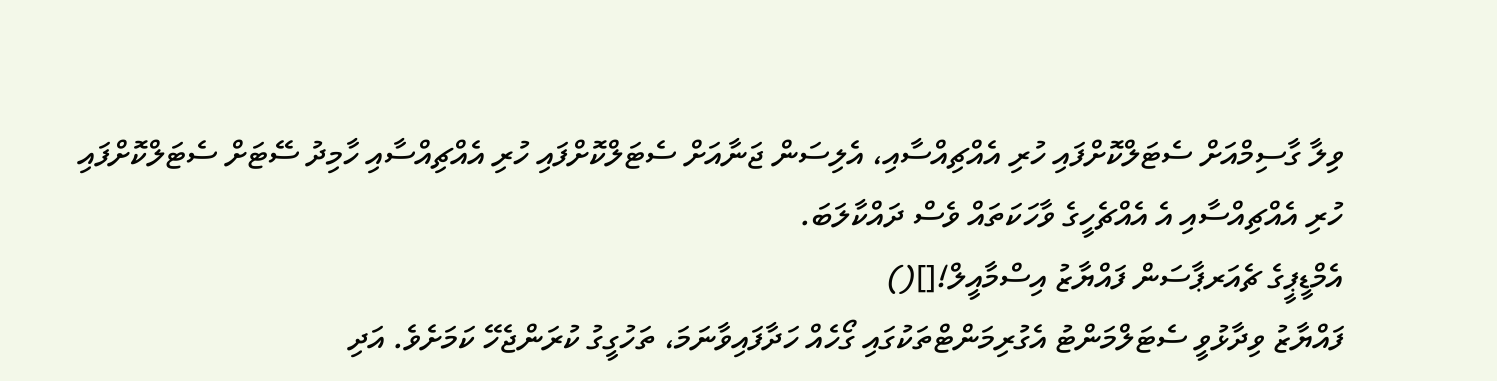ވިލާ ގާސިމްއަށް ސެޓަލްކޮށްފައި ހުރި އެއްޗިއްސާއި، އެލިސަން ޖަނާއަށް ސެޓަލްކޮށްފައި ހުރި އެއްޗިއްސާއި ހާމިދު ސޭޓަށް ސެޓަލްކޮށްފައި ހުރި އެއްޗިއްސާއި އެ އެއްޗެހީގެ ވާހަކަތައް ވެސް ދައްކާލަބަ.
އެމްޑީޕީގެ ޗެއަރޕާސަން ފައްޔާޒު އިސްމާއީލް![]()
ފައްޔާޒު ވިދާޅުވީ ސެޓަލްމަންޓު އެގުރިމަންޓްތަކުގައި ގޯހެއް ހަދާފައިވާނަމަ، ތަހުގީގު ކުރަންޖެހޭ ކަމަށެވެ. އަދި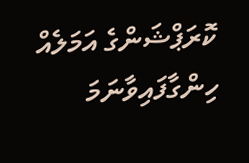ކޮރަޕްޝަންގެ އަމަލެއް ހިންގާފައިވާނަމަ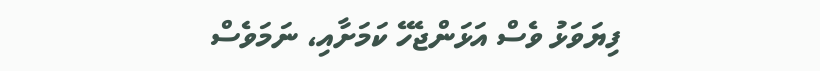ފިޔަވަޅު ވެސް އަޅަންޖެހޭ ކަމަށާއި، ނަމަވެސް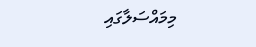މިމައްސަލާގައި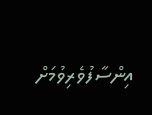އިންސާފުވެރިވުމަށް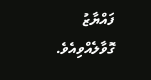ފައްޔާޒު ގޮވާލެއްވިއެވެ.